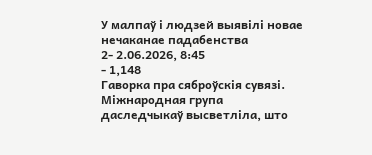У малпаў і людзей выявілі новае нечаканае падабенства
2- 2.06.2026, 8:45
- 1,148
Гаворка пра сяброўскія сувязі.
Міжнародная група даследчыкаў высветліла, што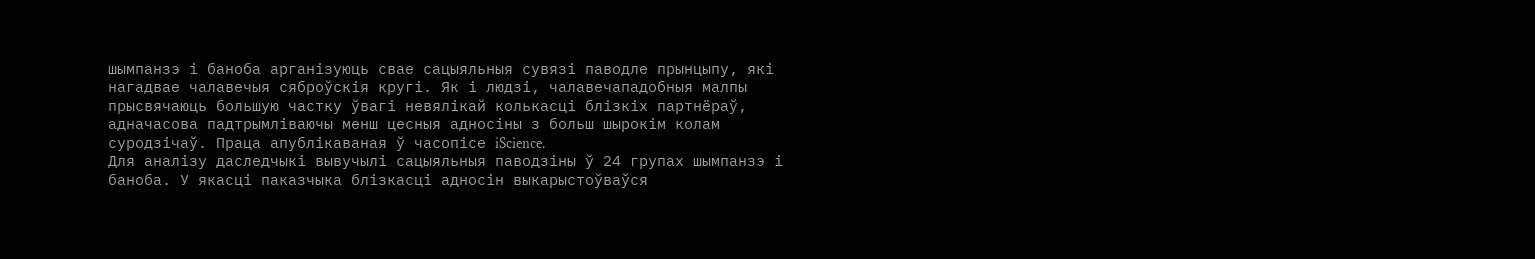шымпанзэ і баноба арганізуюць свае сацыяльныя сувязі паводле прынцыпу, які нагадвае чалавечыя сяброўскія кругі. Як і людзі, чалавечападобныя малпы прысвячаюць большую частку ўвагі невялікай колькасці блізкіх партнёраў, адначасова падтрымліваючы менш цесныя адносіны з больш шырокім колам суродзічаў. Праца апублікаваная ў часопісе iScience.
Для аналізу даследчыкі вывучылі сацыяльныя паводзіны ў 24 групах шымпанзэ і баноба. У якасці паказчыка блізкасці адносін выкарыстоўваўся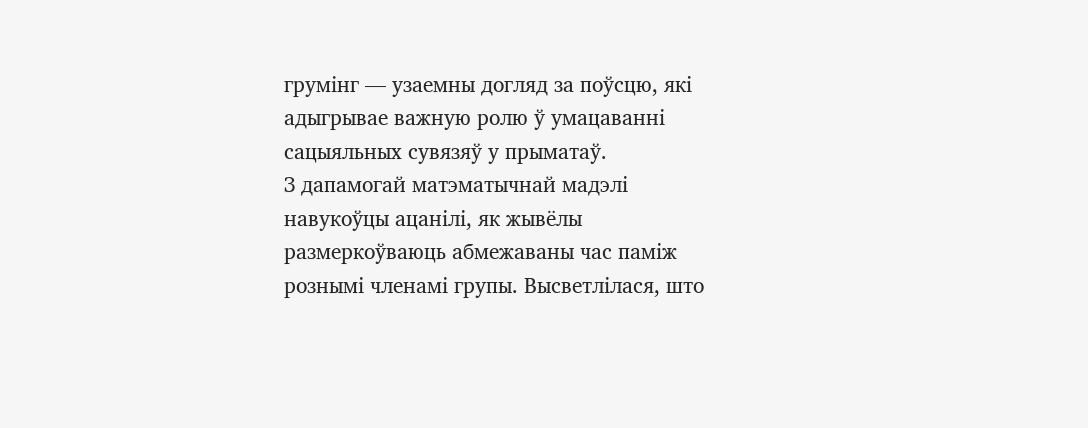грумінг — узаемны догляд за поўсцю, які адыгрывае важную ролю ў умацаванні сацыяльных сувязяў у прыматаў.
З дапамогай матэматычнай мадэлі навукоўцы ацанілі, як жывёлы размеркоўваюць абмежаваны час паміж рознымі членамі групы. Высветлілася, што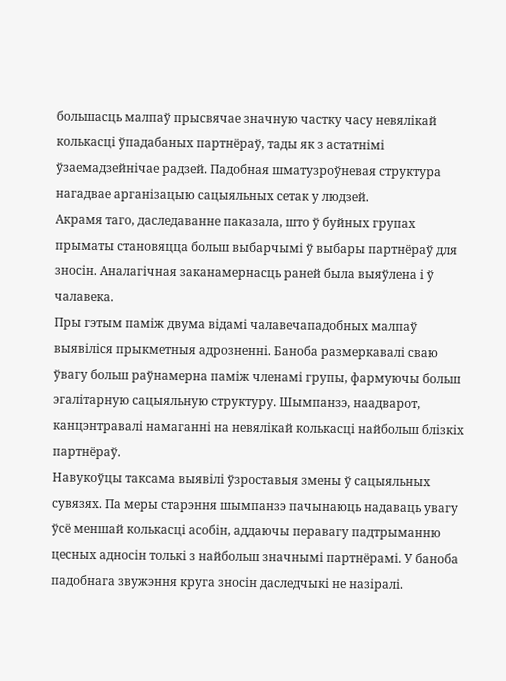большасць малпаў прысвячае значную частку часу невялікай колькасці ўпадабаных партнёраў, тады як з астатнімі ўзаемадзейнічае радзей. Падобная шматузроўневая структура нагадвае арганізацыю сацыяльных сетак у людзей.
Акрамя таго, даследаванне паказала, што ў буйных групах прыматы становяцца больш выбарчымі ў выбары партнёраў для зносін. Аналагічная заканамернасць раней была выяўлена і ў чалавека.
Пры гэтым паміж двума відамі чалавечападобных малпаў выявіліся прыкметныя адрозненні. Баноба размеркавалі сваю ўвагу больш раўнамерна паміж членамі групы, фармуючы больш эгалітарную сацыяльную структуру. Шымпанзэ, наадварот, канцэнтравалі намаганні на невялікай колькасці найбольш блізкіх партнёраў.
Навукоўцы таксама выявілі ўзроставыя змены ў сацыяльных сувязях. Па меры старэння шымпанзэ пачынаюць надаваць увагу ўсё меншай колькасці асобін, аддаючы перавагу падтрыманню цесных адносін толькі з найбольш значнымі партнёрамі. У баноба падобнага звужэння круга зносін даследчыкі не назіралі.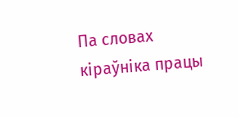Па словах кіраўніка працы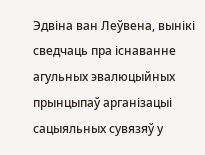Эдвіна ван Леўвена, вынікі сведчаць пра існаванне агульных эвалюцыйных прынцыпаў арганізацыі сацыяльных сувязяў у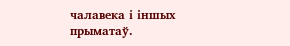чалавека і іншых прыматаў.